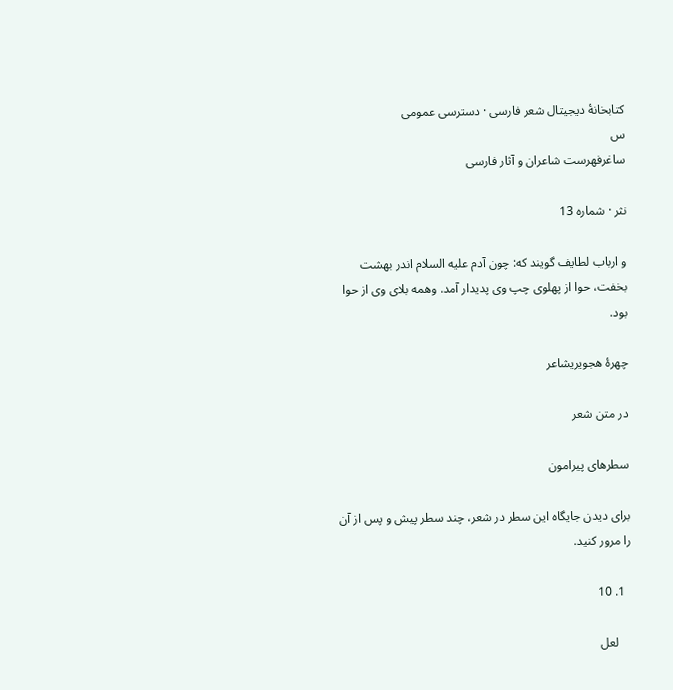کتابخانهٔ دیجیتال شعر فارسی · دسترسی عمومی
س
ساغرفهرست شاعران و آثار فارسی

نثر · شماره 13

و ارباب لطایف گویند که: چون آدم علیه السلام اندر بهشت بخفت، حوا از پهلوی چپ وی پدیدار آمد. وهمه بلای وی از حوا بود.

چهرهٔ هجویریشاعر

در متن شعر

سطرهای پیرامون

برای دیدن جایگاه این سطر در شعر، چند سطر پیش و پس از آن را مرور کنید.

  1. 10

    لعل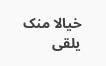خیالا منک یلقی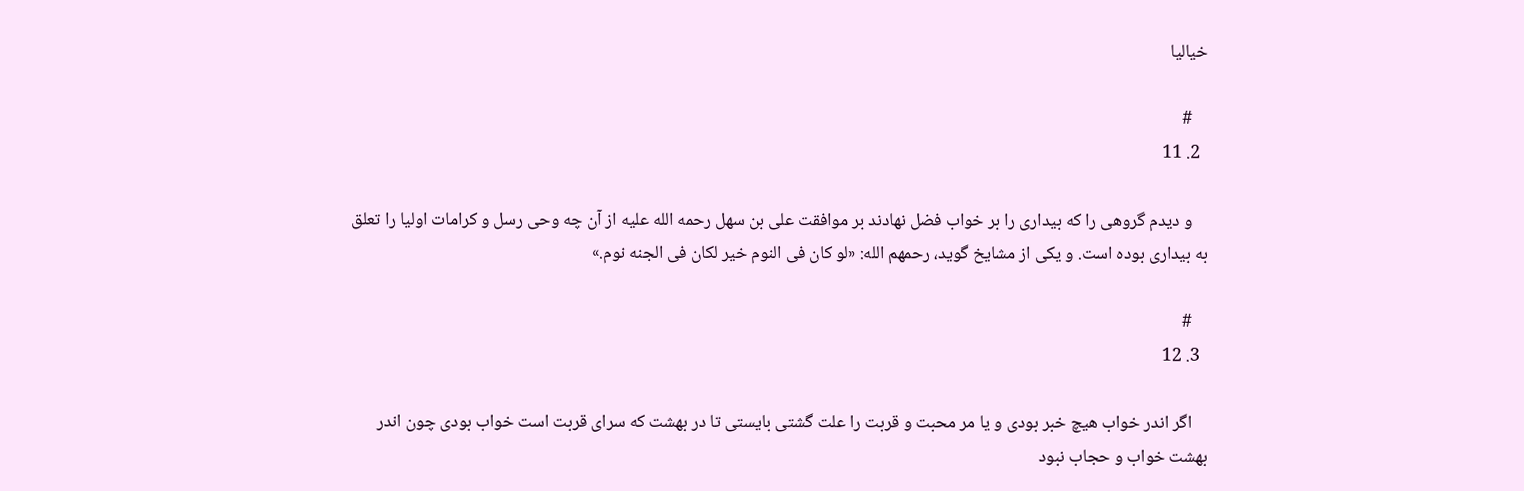خیالیا

    #
  2. 11

    و دیدم گروهی را که بیداری را بر خواب فضل نهادند بر موافقت علی بن سهل رحمه الله علیه از آن چه وحی رسل و کرامات اولیا را تعلق به بیداری بوده است. و یکی از مشایخ گوید، رحمهم الله: «لو کان فی النوم خیر لکان فی الجنه نوم.»

    #
  3. 12

    اگر اندر خواب هیچ خبر بودی و یا مر محبت و قربت را علت گشتی بایستی تا در بهشت که سرای قربت است خواب بودی چون اندر بهشت خواب و حجاب نبود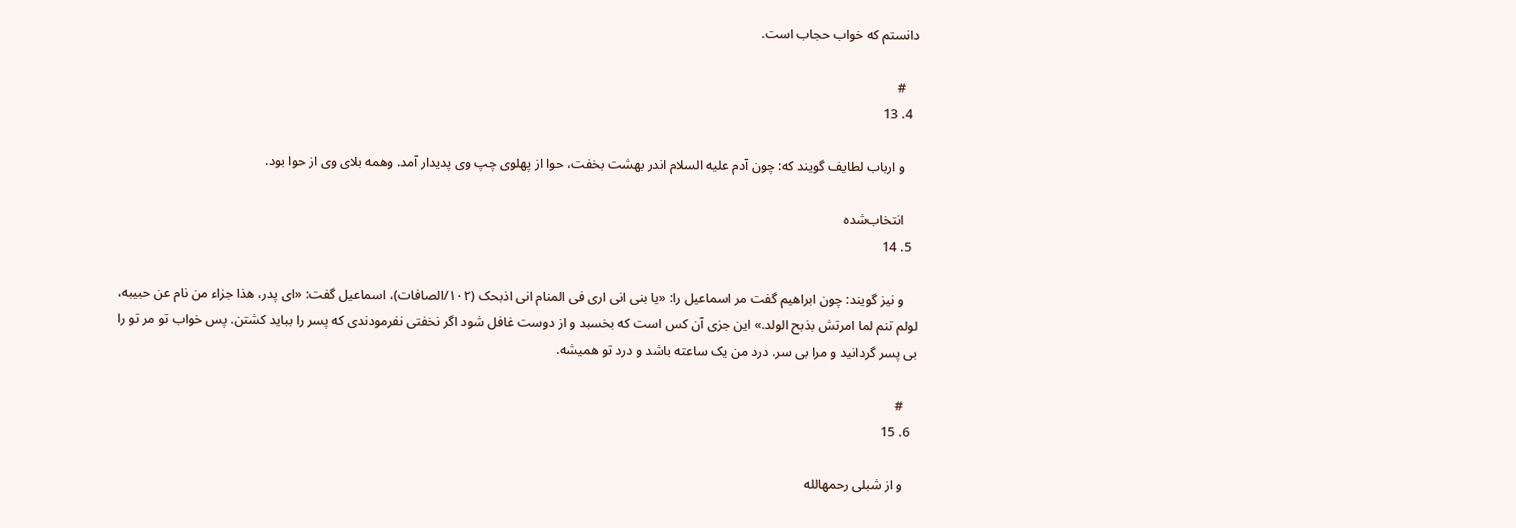دانستم که خواب حجاب است.

    #
  4. 13

    و ارباب لطایف گویند که: چون آدم علیه السلام اندر بهشت بخفت، حوا از پهلوی چپ وی پدیدار آمد. وهمه بلای وی از حوا بود.

    انتخاب‌شده
  5. 14

    و نیز گویند: چون ابراهیم گفت مر اسماعیل را: «یا بنی انی اری فی المنام انی اذبحک (۱۰۲/الصافات)، اسماعیل گفت: «ای پدر، هذا جزاء من نام عن حبیبه، لولم تنم لما امرتش بذبح الولد.» این جزی آن کس است که بخسبد و از دوست غافل شود اگر نخفتی نفرمودندی که پسر را بباید کشتن. پس خواب تو مر تو را بی پسر گردانید و مرا بی سر. درد من یک ساعته باشد و درد تو همیشه.

    #
  6. 15

    و از شبلی رحمهالله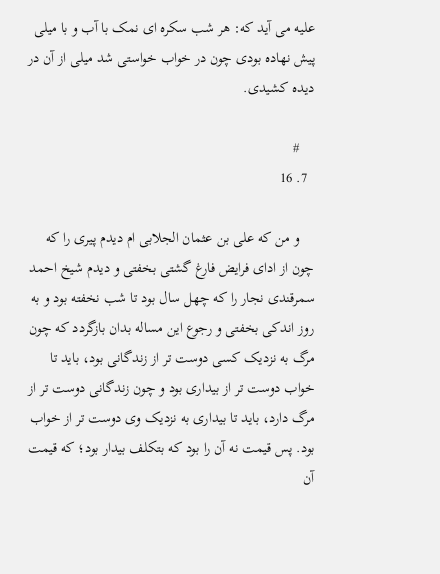علیه می آید که: هر شب سکره ای نمک با آب و با میلی پیش نهاده بودی چون در خواب خواستی شد میلی از آن در دیده کشیدی.

    #
  7. 16

    و من که علی بن عثمان الجلابی ام دیدم پیری را که چون از ادای فرایض فارغ گشتی بخفتی و دیدم شیخ احمد سمرقندی نجار را که چهل سال بود تا شب نخفته بود و به روز اندکی بخفتی و رجوع این مساله بدان بازگردد که چون مرگ به نزدیک کسی دوست تر از زندگانی بود، باید تا خواب دوست تر از بیداری بود و چون زندگانی دوست تر از مرگ دارد، باید تا بیداری به نزدیک وی دوست تر از خواب بود. پس قیمت نه آن را بود که بتکلف بیدار بود؛ که قیمت آن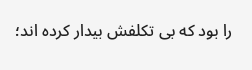را بود که بی تکلفش بیدار کرده اند؛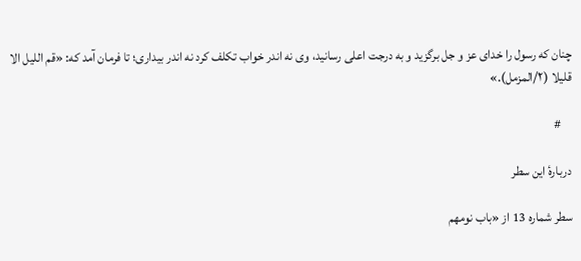چنان که رسول را خدای عز و جل برگزید و به درجت اعلی رسانید، وی نه اندر خواب تکلف کرد نه اندر بیداری؛ تا فرمان آمد که: «قم اللیل الا قلیلا (۲/المزمل).»

    #

دربارهٔ این سطر

سطر شماره 13 از «باب نومهم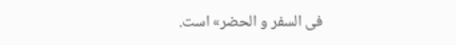فی السفر و الحضر» است.